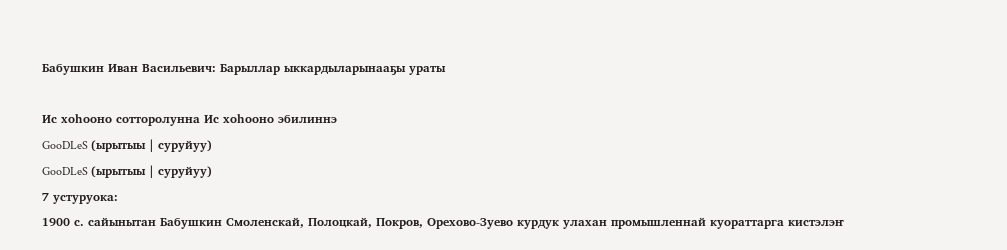Бабушкин Иван Васильевич: Барыллар ыккардыларынааҕы ураты

Ис хоһооно сотторолунна Ис хоһооно эбилиннэ
GooDLeS (ырытыы | суруйуу)
GooDLeS (ырытыы | суруйуу)
7 устуруока:
1900 с. сайынытан Бабушкин Смоленскай, Полоцкай, Покров, Орехово-Зуево курдук улахан промышленнай куораттарга кистэлэҥ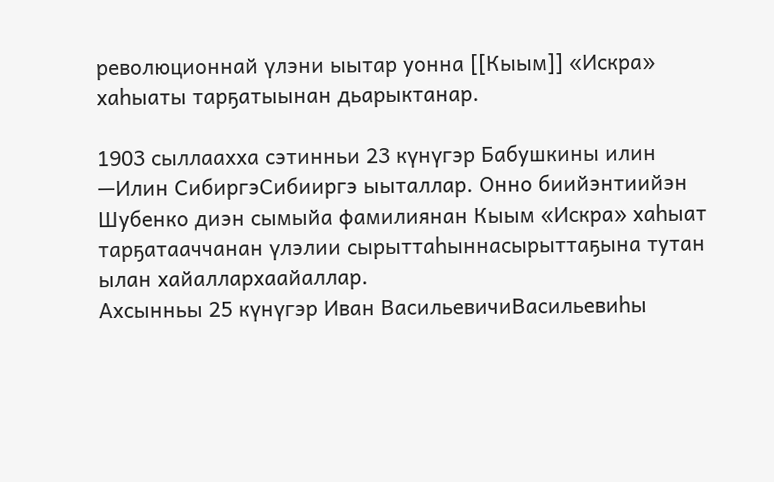революционнай үлэни ыытар уонна [[Кыым]] «Искра» хаһыаты тарҕатыынан дьарыктанар.

1903 сыллаахха сэтинньи 23 күнүгэр Бабушкины илин —Илин СибиргэСибииргэ ыыталлар. Онно биийэнтиийэн Шубенко диэн сымыйа фамилиянан Кыым «Искра» хаһыат тарҕатааччанан үлэлии сырыттаһыннасырыттаҕына тутан ылан хайаллархаайаллар.
Ахсынньы 25 күнүгэр Иван ВасильевичиВасильевиһы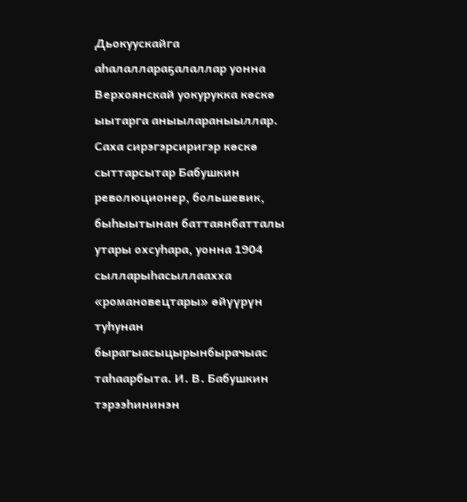Дьокуускайга аһалаллараҕалаллар уонна Верхоянскай уокурукка көскө ыытарга аныылараныыллар. Саха сирэгэрсиригэр көскө сыттарсытар Бабушкин революционер, большевик, быһыытынан баттаянбатталы утары охсуһара, уонна 1904 сылларыһасыллаахха «романовецтары» өйүүрүн туһунан бырагыасыцырынбырачыас таһаарбыта. И. В. Бабушкин тэрээһининэн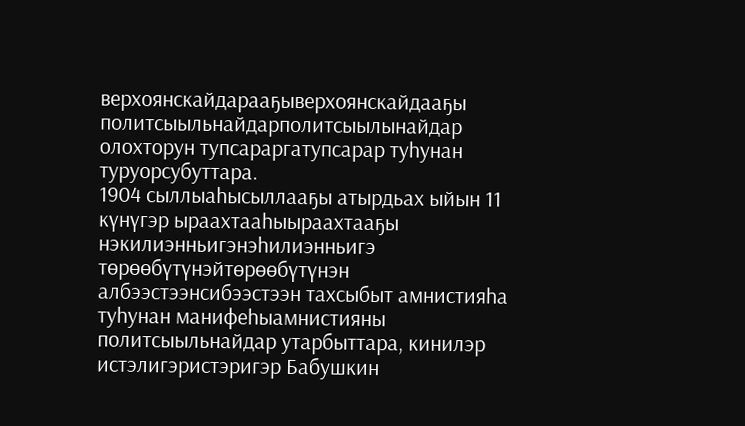верхоянскайдарааҕыверхоянскайдааҕы политсыыльнайдарполитсыылынайдар олохторун тупсараргатупсарар туһунан туруорсубуттара.
1904 сыллыаһысыллааҕы атырдьах ыйын 11 күнүгэр ыраахтааһыыраахтааҕы нэкилиэнньигэнэһилиэнньигэ төрөөбүтүнэйтөрөөбүтүнэн албээстээнсибээстээн тахсыбыт амнистияһа туһунан манифеһыамнистияны политсыыльнайдар утарбыттара, кинилэр истэлигэристэригэр Бабушкин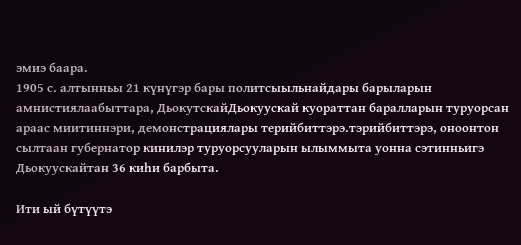эмиэ баара.
1905 с. алтынньы 21 күнүгэр бары политсыыльнайдары барыларын амнистиялаабыттара, ДьокутскайДьокуускай куораттан баралларын туруорсан араас миитиннэри, демонстрациялары терийбиттэрэ.тэрийбиттэрэ, оноонтон сылтаан губернатор кинилэр туруорсууларын ылыммыта уонна сэтинньигэ Дьокуускайтан 36 киһи барбыта.

Ити ый бүтүүтэ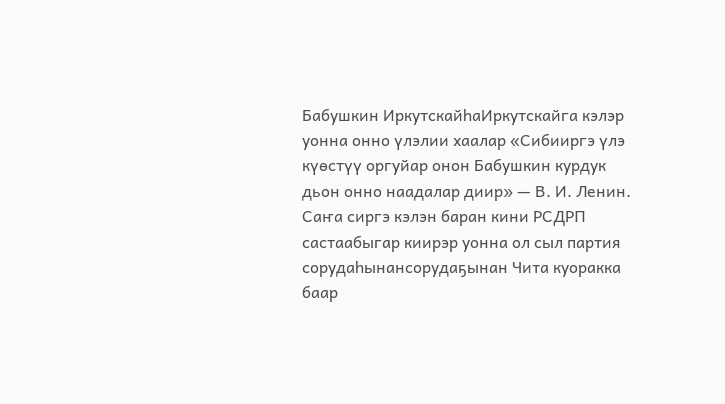Бабушкин ИркутскайһаИркутскайга кэлэр уонна онно үлэлии хаалар «Сибииргэ үлэ күөстүү оргуйар онон Бабушкин курдук дьон онно наадалар диир» — В. И. Ленин. Саҥа сиргэ кэлэн баран кини РСДРП састаабыгар киирэр уонна ол сыл партия сорудаһынансорудаҕынан Чита куоракка баар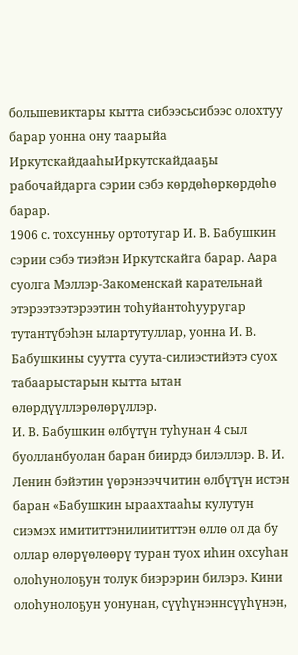большевиктары кытта сибээсьсибээс олохтуу барар уонна ону таарыйа ИркутскайдааһыИркутскайдааҕы рабочайдарга сэрии сэбэ көрдөһөркөрдөһө барар.
1906 с. тохсунньу ортотугар И. В. Бабушкин сэрии сэбэ тиэйэн Иркутскайга барар. Аара суолга Мэллэр-Закоменскай карательнай этэрээтээтэрээтин тоһуйантоһууругар тутантүбэһэн ылартутуллар, уонна И. В. Бабушкины суутта суута-силиэстийэтэ суох табаарыстарын кытта ытан өлөрдүүллэрөлөрүллэр.
И. В. Бабушкин өлбүтүн туһунан 4 сыл буолланбуолан баран биирдэ билэллэр. В. И. Ленин бэйэтин үөрэнээччитин өлбүтүн истэн баран «Бабушкин ыраахтааһы кулутун сиэмэх имититтэнилиититтэн өллө ол да бу оллар өлөрүөлөөрү туран туох иһин охсуһан олоһунолоҕун толук биэрэрин билэрэ. Кини олоһунолоҕун уонунан, сүүһүнэннсүүһүнэн,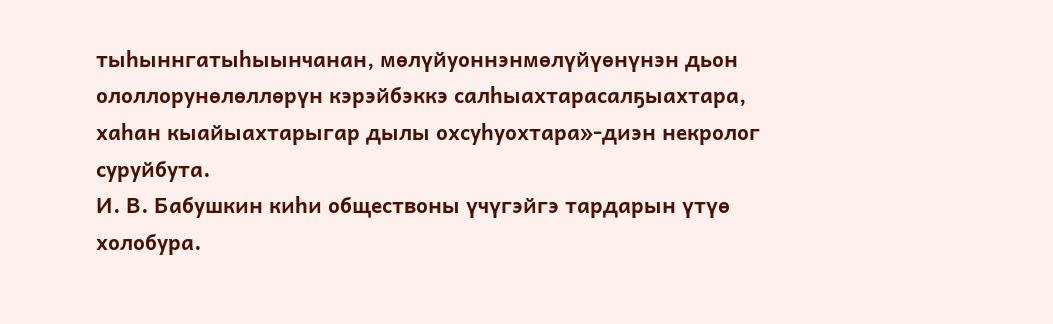тыһыннгатыһыынчанан, мөлүйуоннэнмөлүйүөнүнэн дьон ололлорунөлөллөрүн кэрэйбэккэ салһыахтарасалҕыахтара, хаһан кыайыахтарыгар дылы охсуһуохтара»-диэн некролог суруйбута.
И. В. Бабушкин киһи обществоны үчүгэйгэ тардарын үтүө холобура.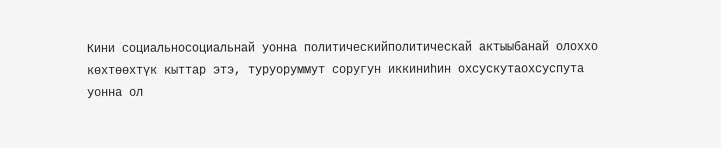Кини социальносоциальнай уонна политическийполитическай актыыбанай олоххо көхтөөхтүк кыттар этэ, туруоруммут соругун иккиниһин охсускутаохсуспута уонна ол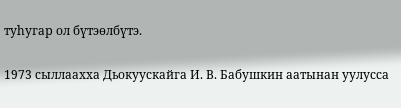туһугар ол бүтэөлбүтэ.

1973 сыллаахха Дьокуускайга И. В. Бабушкин аатынан уулусса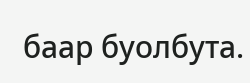баар буолбута.